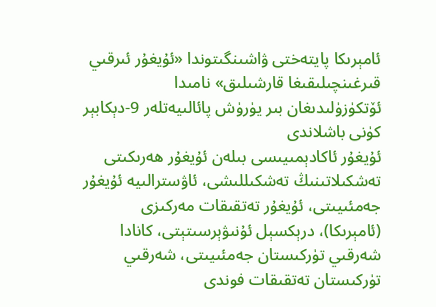ئامېرىكا پايتەختى ۋاشىنگىتوندا «ئۇيغۇر ئىرقىي قىرغىنچىلىقىغا قارشىلىق» نامىدا ئۆتكۈزۈلىدىغان بىر يۈرۈش پائالىيەتلەر 9-دېكابېر كۈنى باشلاندى
ئۇيغۇر ئاكادېمىيىسى بىلەن ئۇيغۇر ھەرىكىتى تەشكىلاتىنىڭ تەشكىللىشى، ئاۋسترالىيە ئۇيغۇر جەمئىيىتى، ئۇيغۇر تەتقىقات مەركىزى (ئامېرىكا)، درېكسېل ئۇنىۋېرسىتېتى، كانادا شەرقىي تۈركىستان جەمئىيىتى، شەرقىي تۈركىستان تەتقىقات فوندى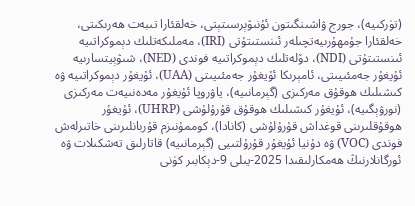(تۈركىيە)، جورج ۋاشىنگىتون ئۇنىۋېرسىتېتى، خەلقئارا تىبەت ھەرىكىتى، خەلقئارا جۇمھۇرىيەتچىلەر ئىنستىتۇتى (IRI)، مەملىكەتلىك دېموكراتىيە ئىنستىتۇتى (NDI)، دۆلەتلىك دېموكراتىيە فوندى (NED)، شىۋېيتسارىيە ئۇيغۇر جەمئىيىتى، ئامېرىكا ئۇيغۇر جەمئىيىتى (UAA)، ئۇيغۇر دېموكراتىيە ۋە كىشىلىك ھوقۇق مەركىزى (گېرمانىيە)، ياۋروپا ئۇيغۇر مەدەنىيەت مەركىزى (نورۋېگىيە)، ئۇيغۇر كىشىلىك ھوقۇق قۇرۇلۇشى (UHRP)، ئۇيغۇر ھوقۇقلىرىنى قوغداش قۇرۇلۇشى (كانادا)، كوممۇنىزم قۇربانلىرىنى خاتىرلەش فوندى (VOC) ۋە دۇنيا ئۇيغۇر قۇرۇلتىيى (گېرمانىيە) قاتارلىق تەشكىلات ۋە ئورگانلارنىڭ ھەمكارلىقىدا 2025-يىلى 9-دېكابىر كۈنى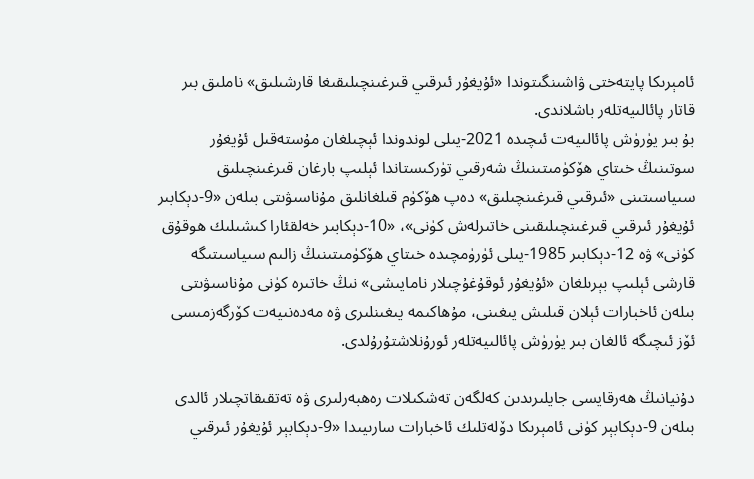ئامېرىكا پايتەختى ۋاشىنگىتوندا «ئۇيغۇر ئىرقىي قىرغىنچىلىقىغا قارشىلىق» ناملىق بىر قاتار پائالىيەتلەر باشلاندى.
بۇ بىر يۈرۈش پائالىيەت ئىچىدە 2021-يىلى لوندوندا ئېچىلغان مۇستەقىل ئۇيغۇر سوتىنىڭ خىتاي ھۆكۈمىتىنىڭ شەرقىي تۈركىستاندا ئېلىپ بارغان قىرغىنچىلىق سىياسىتىنى «ئىرقىي قىرغىنچىلىق» دەپ ھۆكۈم قىلغانلىق مۇناسىۋىتى بىلەن «9-دېكابىر ئۇيغۇر ئىرقىي قىرغىنچىلىقىنى خاتىرلەش كۈنى»، «10-دېكابىر خەلقئارا كىشىلىك ھوقۇق كۈنى» ۋە 12-دېكابىر 1985-يىلى ئۈرۈمچىدە خىتاي ھۆكۈمىتىنىڭ زالىم سىياسىتىگە قارشى ئېلىپ بېرىلغان «ئۇيغۇر ئوقۇغۇچىلار نامايىشى» نىڭ خاتىرە كۈنى مۇناسىۋىتى بىلەن ئاخبارات ئېلان قىلىش يىغىنى، مۇھاكىمە يىغىنلىرى ۋە مەدەنىيەت كۆرگەزمىسى ئۆز ئىچىگە ئالغان بىر يۈرۈش پائالىيەتلەر ئورۇنلاشتۇرۇلدى.

دۇنيانىڭ ھەرقايسى جايلىرىدىن كەلگەن تەشكىلات رەھبەرلىرى ۋە تەتقىقاتچىلار ئالدى بىلەن 9-دېكابېر كۈنى ئامېرىكا دۆلەتلىك ئاخبارات سارىيىدا «9-دېكابېر ئۇيغۇر ئىرقىي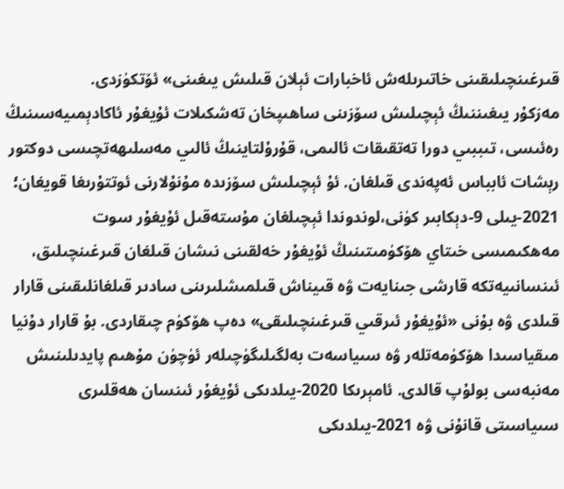قىرغىنچىلىقىنى خاتىرىلەش ئاخبارات ئېلان قىلىش يىغىنى» ئۆتكۈزدى.
مەزكۇر يىغىننىڭ ئېچىلىش سۆزىنى ساھىپخان تەشكىلات ئۇيغۇر ئاكادېمىيەسىنىڭ رەئىسى، تىببىي دورا تەتقىقات ئالىمى، قۇرۇلتاينىڭ ئالىي مەسلىھەتچىسى دوكتور رېشات ئابباس ئەپەندى قىلغان. ئۇ ئېچىلىش سۆزىدە مۇنۇلارنى ئوتتۇرىغا قويغان؛
2021-يىلى 9-دېكابىر كۈنى،لوندوندا ئېچىلغان مۇستەقىل ئۇيغۇر سوت مەھكىمىسى خىتاي ھۆكۈمىتىنىڭ ئۇيغۇر خەلقىنى نىشان قىلغان قىرغىنچىلىق، ئىنسانىيەتكە قارشى جىنايەت ۋە قىيناش قىلمىشلىرىنى سادىر قىلغانلىقىنى قارار قىلدى ۋە بۇنى «ئۇيغۇر ئىرقىي قىرغىنچىلىقى» دەپ ھۆكۈم چىقاردى. بۇ قارار دۇنيا مىقياسىدا ھۆكۈمەتلەر ۋە سىياسەت بەلگىلىگۈچىلەر ئۈچۈن مۇھىم پايدىلىنىش مەنبەسى بولۇپ قالدى. ئامېرىكا 2020-يىلدىكى ئۇيغۇر ئىنسان ھەقلىرى سىياسىتى قانۇنى ۋە 2021-يىلدىكى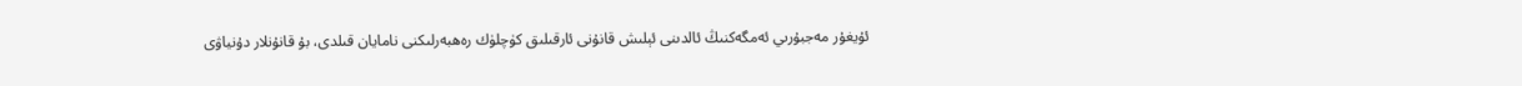ئۇيغۇر مەجبۇرىي ئەمگەكنىڭ ئالدىنى ئېلىش قانۇنى ئارقىلىق كۈچلۈك رەھبەرلىكنى نامايان قىلدى، بۇ قانۇنلار دۇنياۋى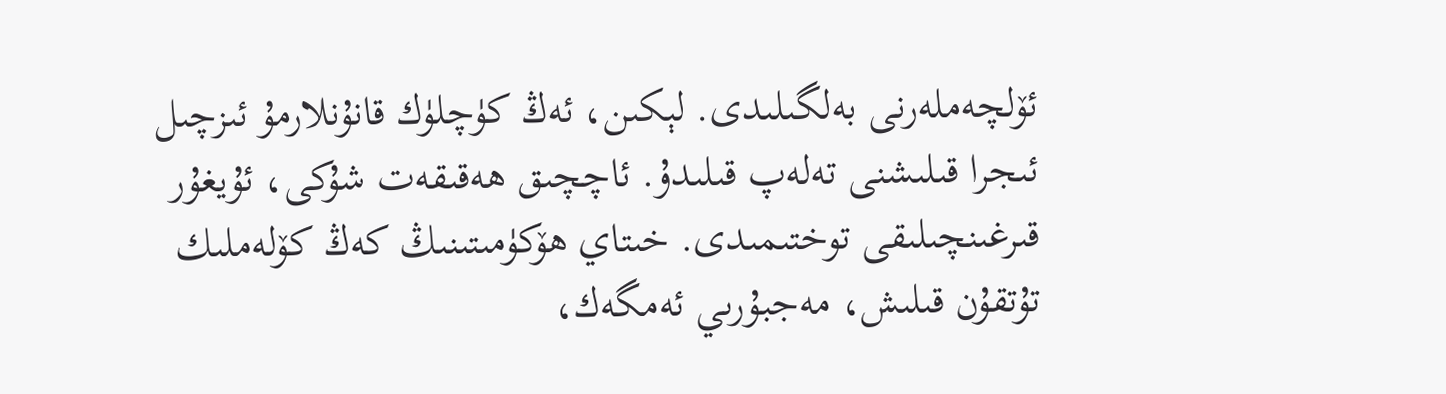ئۆلچەملەرنى بەلگىلىدى. لېكىن، ئەڭ كۈچلۈك قانۇنلارمۇ ئىزچىل ئىجرا قىلىشنى تەلەپ قىلىدۇ. ئاچچىق ھەقىقەت شۇكى، ئۇيغۇر قىرغىنچىلىقى توختىمىدى. خىتاي ھۆكۈمىتىنىڭ كەڭ كۆلەملىك تۇتقۇن قىلىش، مەجبۇرىي ئەمگەك،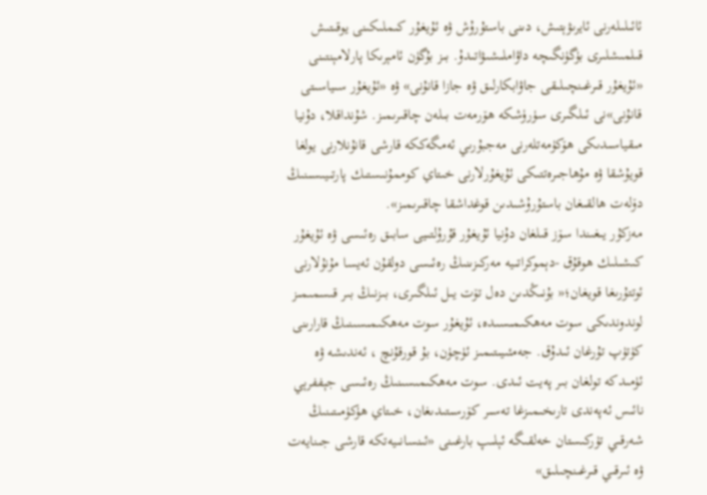ئائىلىلەرنى ئايرىۋېتىش، دىنى باستۇرۇش ۋە ئۇيغۇر كىملىكىنى يوقىتىش قىلمىشلىرى بۈگۈنگىچە داۋاملىشىۋاتىدۇ. بىز بۇگۈن ئامېرىكا پارلامېنتىنى «ئۇيغۇر قىرغىنچىلىقى جاۋابكارلىق ۋە جازا قانۇنى» ۋە «ئۇيغۇر سىياسىتى قانۇنى»نى ئىلگىرى سۈرۈشكە ھۆرمەت بىلەن چاقىرىمىز. شۇنداقلا، دۇنيا مىقياسىدىكى ھۆكۈمەتلەرنى مەجبۇرىي ئەمگەككە قارشى قانۇنلارنى يولغا قويۇشقا ۋە مۇھاجىرەتتىكى ئۇيغۇرلارنى خىتاي كوممۇنىستىك پارتىيىسىنىڭ دۆلەت ھالقىغان باستۇرۇشىدىن قوغداشقا چاقىرىمىز».
مەزكۇر يىغىندا سۆز قىلغان دۇنيا ئۇيغۇر قۇرۇلتىيى سابىق رەئىسى ۋە ئۇيغۇر كىشىلىك ھوقۇق -دېموكراتىيە مەركىزىنىڭ رەئىسى دولقۇن ئەيسا مۇنۇلارنى ئوتتۇرىغا قويغان؛« بۇنىڭدىن دەل تۆت يىل ئىلگىرى، بىزنىڭ بىر قىسمىمىز لوندوندىكى سوت مەھكىمىسىدە، ئۇيغۇر سوت مەھكىمىسىنىڭ قارارىنى كۈتۈپ تۇرغان ئىدۇق. جەمئىيىتىمىز ئۈچۈن، بۇ قورقۇنچ ، ئەندىشە ۋە ئۈمىدكە تولغان بىر پەيت ئىدى. سوت مەھكىمىسىنىڭ رەئىسى جېففرېي نائىس ئەپەندى تارىخىمىزغا تەسىر كۆرسىتىدىغان، خىتاي ھۈكۈمىتىنىڭ شەرقىي تۈركىستان خەلقىگە ئېلىپ بارغىنى «ئىنسانىيەتكە قارشى جىنايەت ۋە ئىرقىي قىرغىنچىلىق»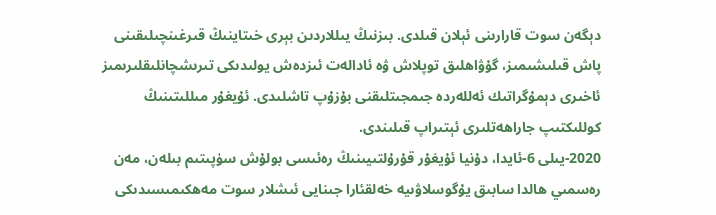دېگەن سوت قارارىنى ئېلان قىلدى. بىزنىڭ يىللاردىن بېرى خىتاينىڭ قىرغىنچىلىقىنى پاش قىلىشىمىز، گۇۋاھلىق توپلاش ۋە ئادالەت ئىزدەش يولىدىكى تىرىشچانلىقلىرىمىز ئاخىرى دېمۇگراتىك ئەللەردە جىمجىتلىقنى بۇزۇپ تاشلىدى. ئۇيغۇر مىللىتىنىڭ كوللىكتىپ جاراھەتلىرى ئېتىراپ قىلىندى.
2020-يىلى 6-ئايدا، دۇنيا ئۇيغۇر قۇرۇلتىيىنىڭ رەئىسى بولۇش سۈپىتىم بىلەن، مەن رەسمىي ھالدا سابىق يۇگوسلاۋىيە خەلقئارا جىنايى ئىشلار سوت مەھكىمىسىدىكى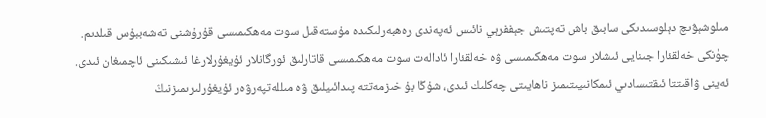مىلوشېۋىچ دېلوسىدىكى سابىق باش تەپتىش جېففرېي نائىس ئەپەندى رەھبەرلىكىدە مۇستەقىل سوت مەھكىمىسى قۇرۇشنى تەشەببۇس قىلدىم. چۈنكى خەلقئارا جىنايى ئىشلار سوت مەھكىمىسى ۋە خەلقئارا ئادالەت سوت مەھكىمىسى قاتارلىق ئورگانلار ئۇيغۇرلارغا ئىشىكىنى ئاچمىغان ئىدى. ئەينى ۋاقىتتا ئىقتىسادىي ئىمكانىيىتىمىز ناھايىتى چەكلىك ئىدى، شۇڭا بۇ خىزمەتتە پىدائىيلىق ۋە مىللەتپەرۋەر ئۇيغۇرلىرىمىزنىڭ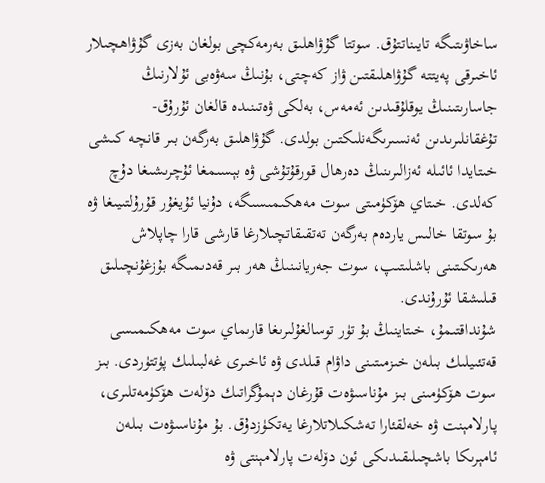ساخاۋىتىگە تايىناتتۇق. سوتتا گۇۋاھلىق بەرمەكچى بولغان بەزى گۇۋاھچىلار ئاخىرقى پەيتتە گۇۋاھلىقتىن ۋاز كەچتى، بۇنىڭ سەۋەبى ئۇلارنىڭ جاسارىتىنىڭ يوقلۇقىدىن ئەمەس، بەلكى ۋەتىنىدە قالغان ئۇرۇق-تۇغقانلىرىدىن ئەنسىرىگەنلىكتىن بولدى. گۇۋاھلىق بەرگەن بىر قانچە كىشى خىتايدا ئائىلە ئەزالىرىنىڭ دەرھال قورقۇتۇشى ۋە بېسىمغا ئۇچرىشىغا دۇچ كەلدى. خىتاي ھۆكۈمىتى سوت مەھكىمىسىگە، دۇنيا ئۇيغۇر قۇرۇلتىيىغا ۋە بۇ سوتقا خالىس ياردەم بەرگەن تەتقىقاتچىلارغا قارشى قارا چاپلاش ھەرىكىتىنى باشلىتىپ، سوت جەريانىنىڭ ھەر بىر قەدىمىگە بۇزغۇنچىلىق قىلىشقا ئۇرۇندى.
شۇنداقتىمۇ، خىتاينىڭ بۇ تۈر توسالغۇلىرىغا قارىماي سوت مەھكىمىسى قەتئىيلىك بىلەن خىزمىتىنى داۋام قىلدى ۋە ئاخىرى غەلبىلىك پۈتتۈردى. بىز سوت ھۆكۈمىنى بىز مۇناسىۋەت قۇرغان دېمۇگراتىك دۆلەت ھۆكۈمەتلىرى، پارلامېنت ۋە خەلقئارا تەشكىلاتلارغا يەتكۈزدۇق. بۇ مۇناسىۋەت بىلەن ئامېرىكا باشچىلىقىدىكى ئون دۆلەت پارلامېنتى ۋە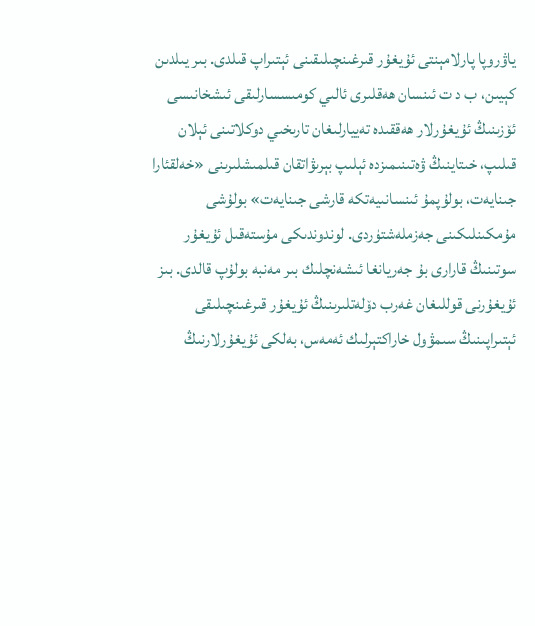ياۋروپا پارلامېنتى ئۇيغۇر قىرغىنچىلىقىنى ئېتىراپ قىلدى. بىر يىلدىن كېيىن، ب د ت ئىنسان ھەقلىرى ئالىي كومىسسارلىقى ئىشخانىسى ئۆزىنىڭ ئۇيغۇرلار ھەققىدە تەييارلىغان تارىخىي دوكلاتىنى ئېلان قىلىپ، خىتاينىڭ ۋەتىنىمىزدە ئېلىپ بېرىۋاتقان قىلمىشلىرىنى «خەلقئارا جىنايەت، بولۇپمۇ ئىنسانىيەتكە قارشى جىنايەت» بولۇشى مۇمكىنلىكىنى جەزملەشتۈردى. لوندوندىكى مۇستەقىل ئۇيغۇر سوتىنىڭ قارارى بۇ جەريانغا ئىشەنچلىك بىر مەنبە بولۇپ قالدى. بىز ئۇيغۇرنى قوللىغان غەرب دۆلەتلىرىنىڭ ئۇيغۇر قىرغىنچىلىقى ئېتىراپىنىڭ سىمۋول خاراكتېرلىك ئەمەس، بەلكى ئۇيغۇرلارنىڭ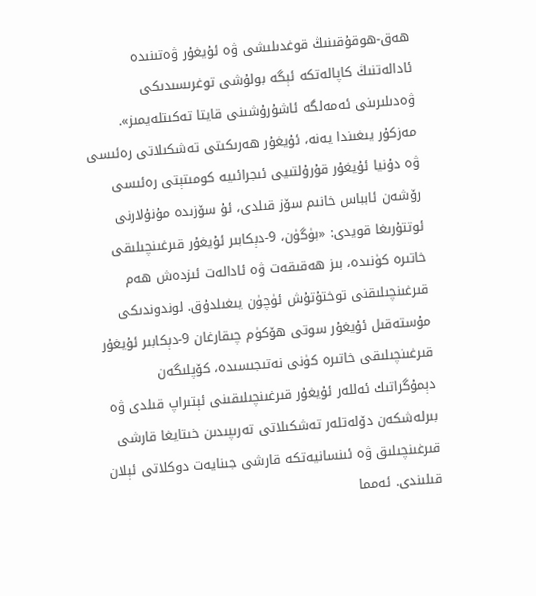ھەق-ھوقۇقىنىڭ قوغدىلىشى ۋە ئۇيغۇر ۋەتىنىدە ئادالەتنىڭ كاپالەتكە ئېگە بولۇشى توغرىسىدىكى ۋەدىلىرىنى ئەمەلگە ئاشۇرۇشىنى قايتا تەكىتلەيمىز».
مەزكۇر يىغىندا يەنە، ئۇيغۇر ھەرىكىتى تەشكىلاتى رەئىسى ۋە دۇنيا ئۇيغۇر قۇرۇلتىيى ئىجرائىيە كومىتېتى رەئىسى رۆشەن ئابباس خانىم سۆز قىلدى، ئۇ سۆزىدە مۇنۇلارنى ئوتتۇرىغا قويدى: «بۈگۈن، 9-دېكابىر ئۇيغۇر قىرغىنچىلىقى خاتىرە كۈنىدە، بىز ھەقىقەت ۋە ئادالەت ئىزدەش ھەم قىرغىنچىلىقنى توختۇتۇش ئۈچۈن يىغىلدۇق. لوندوندىكى مۇستەقىل ئۇيغۇر سوتى ھۆكۈم چىقارغان 9-دېكابىر ئۇيغۇر قىرغىنچىلىقى خاتىرە كۈنى نەتىجىسىدە، كۆپلىگەن دېمۇگراتىك ئەللەر ئۇيغۇر قىرغىنچىلىقىنى ئېتىراپ قىلدى ۋە بىرلەشكەن دۆلەتلەر تەشكىلاتى تەرىپىدىن خىتايغا قارشى قىرغىنچىلىق ۋە ئىنسانيەتكە قارشى جىنايەت دوكلاتى ئېلان قىلىندى. ئەمما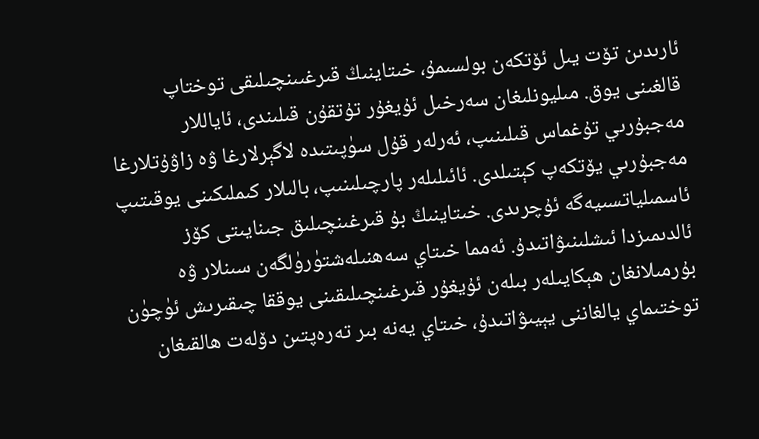ئارىدىن تۆت يىل ئۆتكەن بولسىمۇ، خىتاينىڭ قىرغىىنچىلىقى توختاپ قالغىنى يوق. مىليونلىغان سەرخىل ئۇيغۇر تۇتقۇن قىلىندى، ئاياللار مەجبۇرىي تۇغماس قىلىنىپ، ئەرلەر قۇل سۈپىتىدە لاگېرلارغا ۋە زاۋۇتلارغا مەجبۇرىي يۆتكەپ كېتىلدى. ئائىلىلەر پارچىلىنىپ، بالىلار كىملىكىنى يوقىتىپ ئاسمىلياتسىيەگە ئۇچرىدى. خىتاينىڭ بۇ قىرغىنچىلىق جىنايىتى كۆز ئالدىمىزدا ئىشلىنىۋاتىدۇ. ئەمما خىتاي سەھنىلەشتۈرۈلگەن سىنلار ۋە بۇرمىلانغان ھېكايىلەر بىلەن ئۇيغۇر قىرغىنچىلىقىنى يوققا چىقىرىش ئۈچۈن توختىماي يالغاننى يېيىۋاتىدۇ، خىتاي يەنە بىر تەرەپتىن دۆلەت ھالقىغان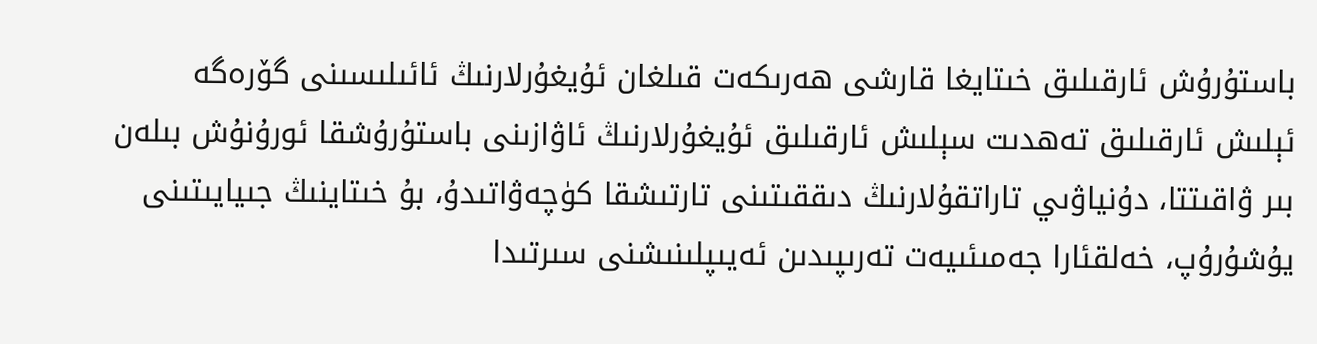باستۇرۇش ئارقىلىق خىتايغا قارشى ھەرىكەت قىلغان ئۇيغۇرلارنىڭ ئائىلىسىنى گۆرەگە ئېلىش ئارقىلىق تەھدىت سېلىش ئارقىلىق ئۇيغۇرلارنىڭ ئاۋازىنى باستۇرۇشقا ئورۇنۇش بىلەن بىر ۋاقىتتا، دۇنياۋىي تاراتقۇلارنىڭ دىققىتىنى تارتىشقا كۈچەۋاتىدۇ، بۇ خىتاينىڭ جىيايىتىنى يۇشۇرۇپ، خەلقئارا جەمىئىيەت تەرىپىدىن ئەيىپلىنىشنى سىرتىدا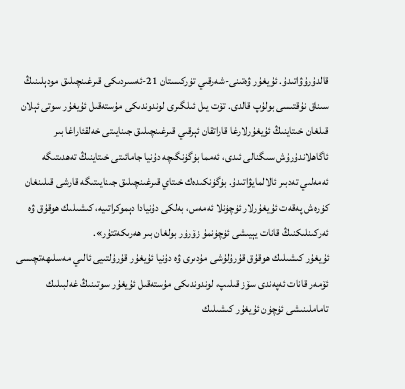قالدۇرۇۋاتىدۇ. ئۇيغۇر ۋەتىنى-شەرقىي تۈركىستان 21-ئەسىردىكى قىرغىنچىلىق مودېلىنىڭ سىناق نۇقتىسى بولۇپ قالدى. تۆت يىل ئىلگىرى لوندوندىكى مۇستەقىل ئۇيغۇر سوتى ئېلان قىلغان خىتاينىڭ ئۇيغۇرلارغا قاراتقان ئېرقىي قىرغىنچىلىق جىنايىتى خەلقئاراغا بىر ئاگاھلاندۇرۇش سىگنالى ئىدى، ئەمما بۈگۈنگىچە دۇنيا جامائىتى خىتاينىڭ تەھدىتىگە ئەمەلىي تەدبىر ئالالمايۋاتىدۇ. بۈگۈنكىدەك خىتاي قىرغىنچىلىق جىنايىتىگە قارشى قىلىنغان كۈرەش پەقەت ئۇيغۇرلار ئۈچۈنلا ئەمەس، بەلكى دۇنيادا دېموكراتىيە، كىشىلىك ھوقۇق ۋە ئەركىنلىكنىڭ قانات يېيىشى ئۈچۈنمۇ زۆرۈر بولغان بىر ھەرىكەتتۇر».
ئۇيغۇر كىشىلىك ھوقۇق قۇرۇلۇشى مۇدىرى ۋە دۇنيا ئۇيغۇر قۇرۇلتىيى ئالىي مەسلىھەتچىسى ئۆمەر قانات ئەپەندى سۆز قىلىپ، لوندوندىكى مۇستەقىل ئۇيغۇر سوتىنىڭ غەلبىلىك تاماملىنىشى ئۈچۈن ئۇيغۇر كىشىلىك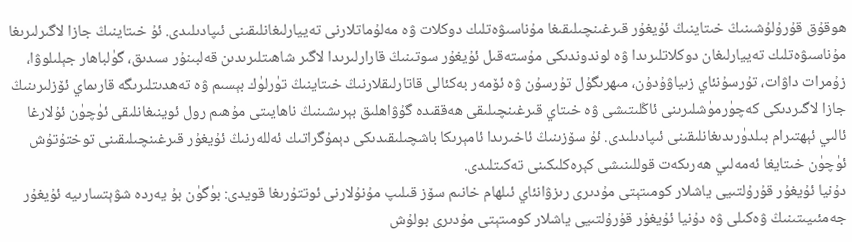ھوقۇق قۇرۇلۇشىنىڭ خىتاينىڭ ئۇيغۇر قىرغىنچىلىقىغا مۇناسىۋەتلىك دوكلات ۋە مەلۇماتلارنى تەييارلىغانلىقىنى ئىپادىلىدى. ئۇ خىتاينىڭ جازا لاگىرلىرىغا مۇناسىۋەتلىك تەييارلىغان دوكلاتلىرىدا ۋە لوندوندىكى مۇستەقىل ئۇيغۇر سوتىنىڭ قارارلىرىدا لاگىر شاھىتلىرىدىن قەلبىنۇر سىدىق، گۈلباھار جېلىلوۋا، زۇمرات داۋات، تۇرسۇنئاي زىياۋۇدۇن، مىھرىگۇل تۇرسۇن ۋە ئۆمەر بەكئالى قاتارلىقلارنىڭ خىتاينىڭ تۈرلۈك بېسىم ۋە تەھدىتلىرىگە قارىماي ئۆزلىرىنىڭ جازا لاگىردىكى كەچۈرمۈشلىرىنى ئاڭلىتىشى ۋە خىتاي قىرغىنچىلىقى ھەققىدە گۇۋاھلىق بېرىشىنىڭ ناھايىتى مۇھىم رول ئوينىغانلىقى ئۈچۈن ئۇلارغا ئالىي ئېھتىرام بىلدۈرىدىغانلىقىنى ئىپادىلىدى. ئۇ سۆزىنىڭ ئاخىرىدا ئامېرىكا باشچىلىقىدىكى دېمۇگراتىك ئەللەرنىڭ ئۇيغۇر قىرغىنچىلىقىنى توختۇتۇش ئۈچۈن خىتايغا ئەمەلىي ھەرىكەت قوللىنىشى كېرەكلىكىنى تەكىتلىدى.
دۇنيا ئۇيغۇر قۇرۇلتىيى ياشلار كومىتېتى مۇدىرى رىزۋانئاي ئىلھام خانىم سۆز قىلىپ مۇنۇلارنى ئوتتۇرىغا قويدى: بۈگۈن بۇ يەردە شۋېتسارىيە ئۇيغۇر جەمئىيىتىنىڭ ۋەكىلى ۋە دۇنيا ئۇيغۇر قۇرۇلتىيى ياشلار كومىتېتى مۇدىرى بولۇش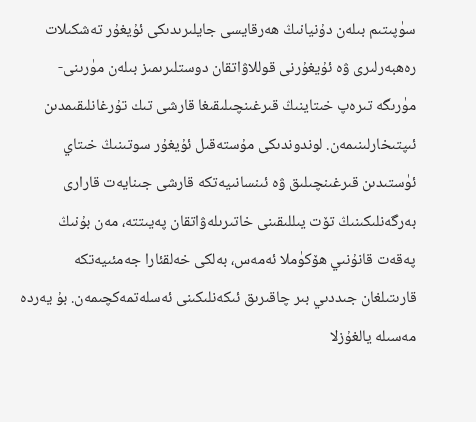سۈپىتىم بىلەن دۇنيانىڭ ھەرقايسى جايلىرىدىكى ئۇيغۇر تەشكىلات رەھبەرلىرى ۋە ئۇيغۇرنى قوللاۋاتقان دوستلىرىمىز بىلەن مۈرىنى-مۈرىگە تىرەپ خىتاينىڭ قىرغىنچىلىقىغا قارشى تىك تۇرغانلىقىمدىن ئىپتىخارلىنىمەن. لوندوندىكى مۇستەقىل ئۇيغۇر سوتىنىڭ خىتاي ئۈستىدىن قىرغىنچىلىق ۋە ئىنسانىيەتكە قارشى جىنايەت قارارى بەرگەنلىكىنىڭ تۆت يىللىقىنى خاتىرىلەۋاتقان پەيىتتە، مەن بۇنىڭ پەقەت قانۇنىي ھۆكۈملا ئەمەس، بەلكى خەلقئارا جەمئىيەتكە قارىتىلغان جىددىي بىر چاقىرىق ئىكەنلىكىنى ئەسلەتمەكچىمەن. بۇ يەردە مەسىلە يالغۇزلا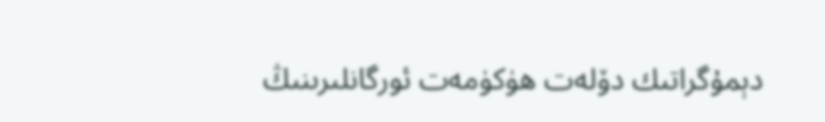دېمۇگراتىك دۆلەت ھۈكۈمەت ئورگانلىرىنىڭ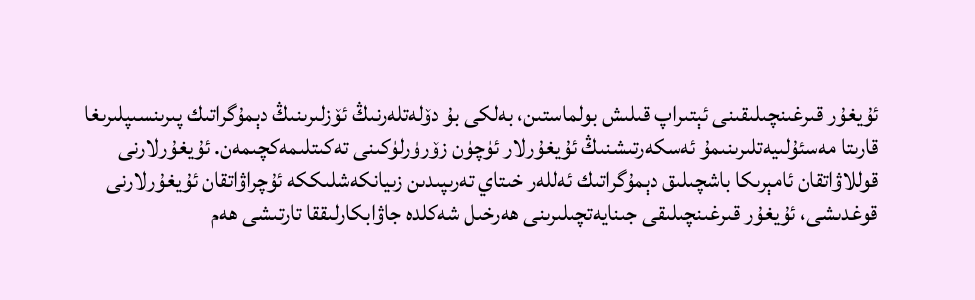ئۇيغۇر قىرغىنچىلىقىنى ئېتىراپ قىلىش بولماستىن، بەلكى بۇ دۆلەتلەرنىڭ ئۆزلىرىنىڭ دېمۇگراتىك پىرىنسىپلىرىغا قارىتا مەسئۇلىيەتلىرىنىمۇ ئەسكەرتىشنىڭ ئۇيغۇرلار ئۈچۈن زۆرۈرلۈكىنى تەكىتلىمەكچىمەن. ئۇيغۇرلارنى قوللاۋاتقان ئامېرىكا باشچىلىق دېمۇگراتىك ئەللەر خىتاي تەرىپىدىن زىيانكەشلىككە ئۇچراۋاتقان ئۇيغۇرلارنى قوغدىشى، ئۇيغۇر قىرغىنچىلىقى جىنايەتچىلىرىنى ھەرخىل شەكلدە جاۋابكارلىققا تارتىشى ھەم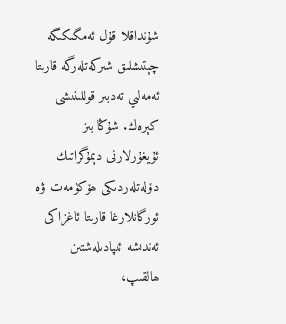شۇنداقلا قۇل ئەمگىكىگە چېتىشلىق شىركەتلەرگە قارىتا ئەمەلىي تەدبىر قوللىنىشى كېرەك. شۇڭا بىز ئۇيغۇرلارنى دېمۇگراتىك دۆلەتلەردىكى ھۆكۈمەت ۋە ئورگانلارغا قارىتا ئاغزاكى ئەندىشە ئىپادىلەشتىن ھالقىپ،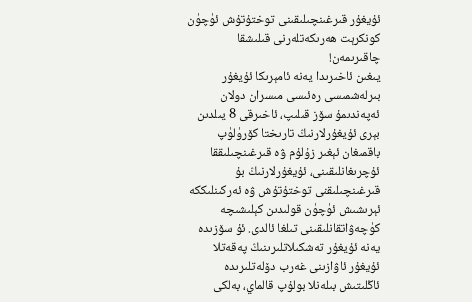ئۇيغۇر قىرغىنچىلىقىنى توختۇتۇش ئۈچۈن كونكرېت ھەرىكەتلەرنى قىلىشقا چاقىرىمەن!
يىغىن ئاخىرىدا يەنە ئامېرىكا ئۇيغۇر بىرلەشمىسى رەئىسى مىسران دولان ئەپەندىمۇ سۆز قىلىپ، ئاخىرقى 8 يىلدىن بېرى ئۇيغۇرلارنىڭ تارىختا كۆرۈلۈپ باقمىغان ئېغىر زۇلۇم ۋە قىرغىنچىلىققا ئۇچرىغانلىقىنى، ئۇيغۇرلارنىڭ بۇ قىرغىنچىلىقنى توختۇتۇش ۋە ئەركىنلىككە ئېرىشىش ئۈچۈن قولىدىن كېلىشىچە كۈچەۋاتقانلىقىنى تىلغا ئالدى. ئۇ سۆزىدە يەنە ئۇيغۇر تەشكىلاتلىرىنىڭ پەقەتلا ئۇيغۇر ئاۋازىنى غەرب دۆلەتلىرىدە ئاڭلىتىش بىلەنلا بولۇپ قالماي، بەلكى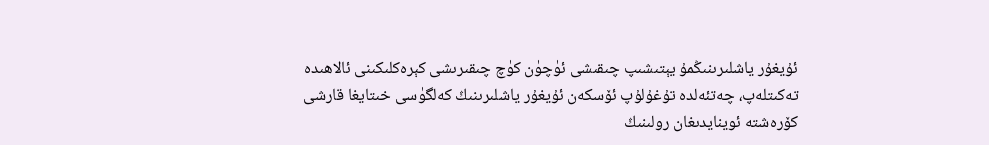ئۇيغۇر ياشلىرىنىڭمۇ يېتىشىپ چىقىشى ئۈچۈن كۈچ چىقىرىشى كېرەكلىكىنى ئالاھىدە تەكىتلەپ، چەتئەلدە تۇغۇلۇپ ئۆسكەن ئۇيغۇر ياشلىرىنىڭ كەلگۈسى خىتايغا قارشى كۆرەشتە ئوينايدىغان رولىنىڭ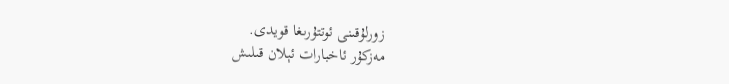زورلۇقىنى ئوتتۇرىغا قويدى.
مەزكۇر ئاخبارات ئېلان قىلىش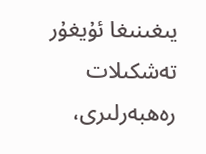يىغىنىغا ئۇيغۇر تەشكىلات رەھبەرلىرى،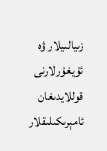زىيالىيلار ۋە ئۇيغۇرلارنى قوللايدىغان ئامېرىكىلىقلار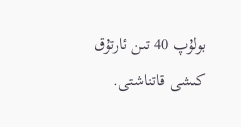بولۇپ 40 تىن ئارتۇق كىشى قاتناشتى.